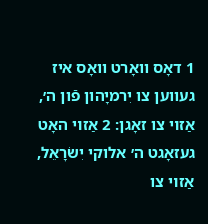1 דאָס װאָרט װאָס איז געװען צו יִרמיָהון פֿון ה׳, אַזױ צו זאָגן: 2 אַזױ האָט געזאָגט ה׳ אלוקי יִשׂרָאֵל, אַזױ צו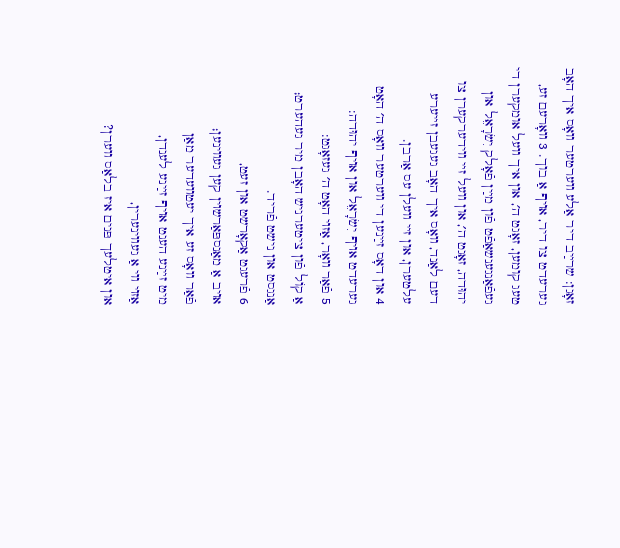זאָגן: שרײַב דיר אַלע װערטער װאָס איך האָב גערעדט צו דיר, אױף אַ בוך. 3 װאָרעם זע, טעג קומען, זאָגט ה׳, און איך װעל אומקערן די געפֿאַנגענשאַפֿט פֿון מײַן פֿאָלק יִשׂרָאֵל און יהוּדה, זאָגט ה׳, און װעל זײ װידערקערן צו דעם לאַנד, װאָס איך האָב געגעבן זײערע עלטערן, און זײ װעלן עס אַרבן.
4 און דאָס זײַנען די װערטער װאָס ה׳ האָט גערעדט אױף יִשׂרָאֵל און אױף יהוּדה:
5 פֿאַר װאָר, אַזױ האָט ה׳ געזאָגט:
אַ קֹול פֿון ציטערניש האָבן מיר געהערט;
אַנגסט און נישט פֿריד.
6 פֿרעגט אַקאָרשט און זעט,
אױב אַ מאַנספּאַרשױן קען געװינען;
פֿאַר װאָס זע איך יעטװעדער מאַן
מיט זײַנע הענט אױף זײַנע לענדן,
אַזױ װי אַ געװינערין,
און איטלעך פּנים איז בלאַס װערן?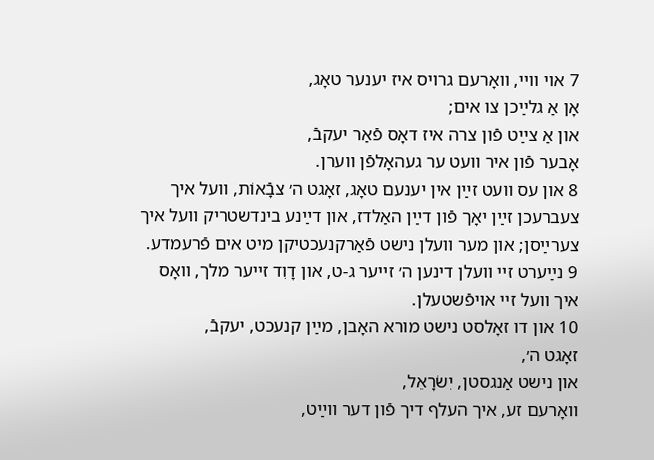7 אױ װײ, װאָרעם גרױס איז יענער טאָג,
אָן אַ גלײַכן צו אים;
און אַ צײַט פֿון צרה איז דאָס פֿאַר יעקבֿ,
אָבער פֿון איר װעט ער געהאָלפֿן װערן.
8 און עס װעט זײַן אין יענעם טאָג, זאָגט ה׳ צבָֿאוֹת, װעל איך צעברעכן זײַן יאָך פֿון דײַן האַלדז, און דײַנע בינדשטריק װעל איך צערײַסן; און מער װעלן נישט פֿאַרקנעכטיקן מיט אים פֿרעמדע. 9 נײַערט זײ װעלן דינען ה׳ זײער ג-ט, און דָוִד זײער מלך, װאָס איך װעל זײ אױפֿשטעלן.
10 און דו זאָלסט נישט מורא האָבן, מײַן קנעכט, יעקבֿ,
זאָגט ה׳,
און נישט אַנגסטן, יִשׂרָאֵל,
װאָרעם זע, איך העלף דיך פֿון דער װײַט,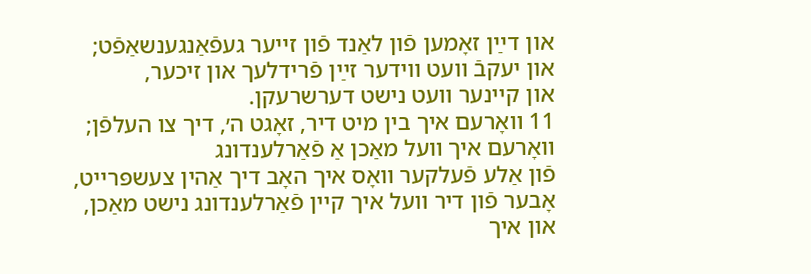און דײַן זאָמען פֿון לאַנד פֿון זײער געפֿאַנגענשאַפֿט;
און יעקבֿ װעט װידער זײַן פֿרידלעך און זיכער,
און קײנער װעט נישט דערשרעקן.
11 װאָרעם איך בין מיט דיר, זאָגט ה׳, דיך צו העלפֿן;
װאָרעם איך װעל מאַכן אַ פֿאַרלענדונג
פֿון אַלע פֿעלקער װאָס איך האָב דיך אַהין צעשפּרײט,
אָבער פֿון דיר װעל איך קײן פֿאַרלענדונג נישט מאַכן,
און איך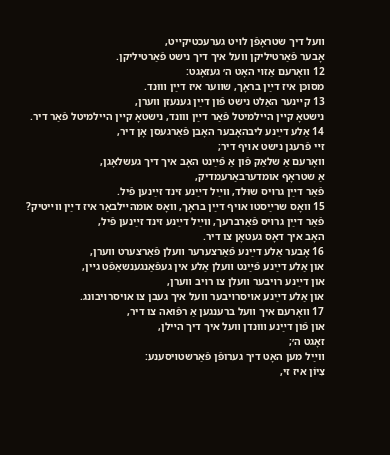װעל דיך שטראָפֿן לױט גערעכטיקײט,
אָבער פֿאַרטיליקן װעל איך דיך נישט פֿאַרטיליקן.
12 װאָרעם אַזױ האָט ה׳ געזאָגט:
מסוכּן איז דײַן בראָך, שװער איז דײַן װוּנד.
13 קײנער האַלט נישט פֿון דײַן גענעזן װערן,
נישטאָ קײן הײלמיטל פֿאַר דײַן װונד, נישטאָ קײן הײלמיטל פֿאַר דיר.
14 אַלע דײַנע ליבהאָבער האָבן פֿאַרגעסן אָן דיר,
זײ פֿרעגן נישט אױף דיר;
װאָרעם אַ שלאַק פֿון אַ פֿײַנט האָב איך דיך געשלאָגן,
אַ שטראָף אומדערבאַרעמדיק,
פֿאַר דײַן גרױס שוּלד, װײַל דײַנע זינד זײַנען פֿיל.
15 װאָס שרײַסטו אױף דײַן בראָך, װאָס אומהײלבאַר איז דײַן װײטיק?
פֿאַר דײַן גרױס פֿאַרברעך, װײַל דײַנע זינד זײַנען פֿיל,
האָב איך דאָס געטאָן צו דיר.
16 אָבער אַלע דײַנע פֿאַרצערער װעלן פֿאַרצערט װערן,
און אַלע דײַנע פֿײַנט װעלן אַלע אין געפֿאַנגענשאַפֿט גײן,
און דײַנע רױבער װעלן צו רױב װערן,
און אַלע דײַנע אױסרױבער װעל איך געבן צו אױסרױבונג.
17 װאָרעם איך װעל ברענגען אַ רפֿואה צו דיר,
און פֿון דײַנע װוּנדן װעל איך דיך הײלן,
זאָגט ה׳;
װײַל מען האָט דיך גערופֿן פֿאַרשטױסענע:
צִיוֹן איז זי,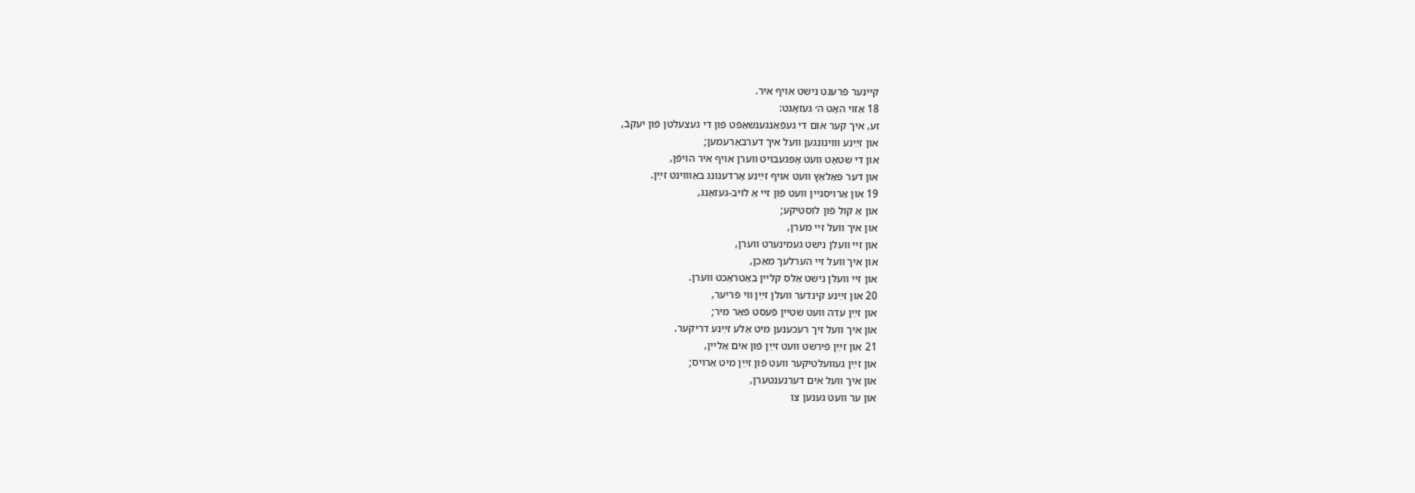קײנער פֿרעגט נישט אױף איר.
18 אַזױ האָט ה׳ געזאָגט:
זע, איך קער אום די געפֿאַנגענשאַפֿט פֿון די געצעלטן פֿון יעקבֿ,
און זײַנע װױנונגען װעל איך דערבאַרעמען;
און די שטאָט װעט אָפּגעבױט װערן אױף איר הױפֿן,
און דער פּאַלאַץ װעט אױף זײַנע אָרדענונג באַװױנט זײַן.
19 און אַרױסגײן װעט פֿון זײ אַ לױב-געזאַנג,
און אַ קֹול פֿון לוסטיקע;
און איך װעל זײ מערן,
און זײ װעלן נישט געמינערט װערן,
און איך װעל זײ הערלעך מאַכן,
און זײ װעלן נישט אַלס קלײן באַטראַכט װערן.
20 און זײַנע קינדער װעלן זײַן װי פֿריער,
און זײַן עדה װעט שטײן פֿעסט פֿאַר מיר;
און איך װעל זיך רעכענען מיט אַלע זײַנע דריקער.
21 און זײַן פֿירשט װעט זײַן פֿון אים אַלײן,
און זײַן געװעלטיקער װעט פֿון זײַן מיט אַרױס;
און איך װעל אים דערנענטערן,
און ער װעט גענען צו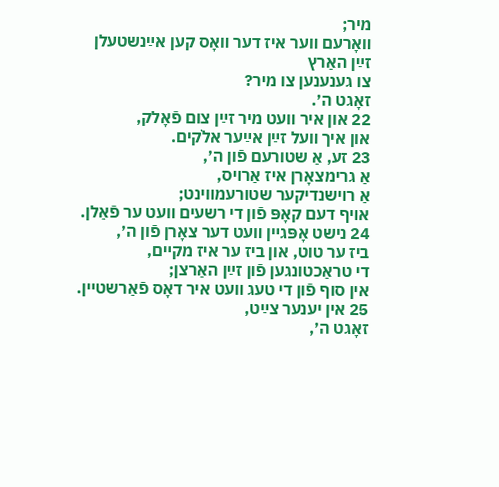מיר;
װאָרעם װער איז דער װאָס קען אײַנשטעלן זײַן האַרץ
צו גענענען צו מיר?
זאָגט ה׳.
22 און איר װעט מיר זײַן צום פֿאָלק,
און איך װעל זײַן אײַער אלֹקים.
23 זע, אַ שטורעם פֿון ה׳,
אַ גרימצאָרן איז אַרױס,
אַ רױשנדיקער שטורעמװינט;
אױף דעם קאָפּ פֿון די רשעים װעט ער פֿאַלן.
24 נישט אָפּגײן װעט דער צאָרן פֿון ה׳,
ביז ער טוט, און ביז ער איז מקײם,
די טראַכטונגען פֿון זײַן האַרצן;
אין סוף פֿון די טעג װעט איר דאָס פֿאַרשטײן.
25 אין יענער צײַט,
זאָגט ה׳,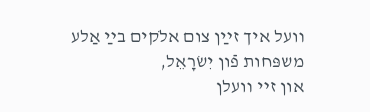װעל איך זײַן צום אלֹקים בײַ אַלע משפּחות פֿון יִשׂרָאֵל,
און זײ װעלן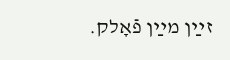זײַן מײַן פֿאָלק.